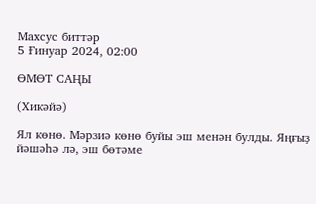Махсус биттәр
5 Ғинуар 2024, 02:00

ӨМӨТ САҢЫ

(Хикәйә)

Ял көнө. Мәрзиә көнө буйы эш менән булды. Яңғыҙ йәшәһә лә, эш бөтәме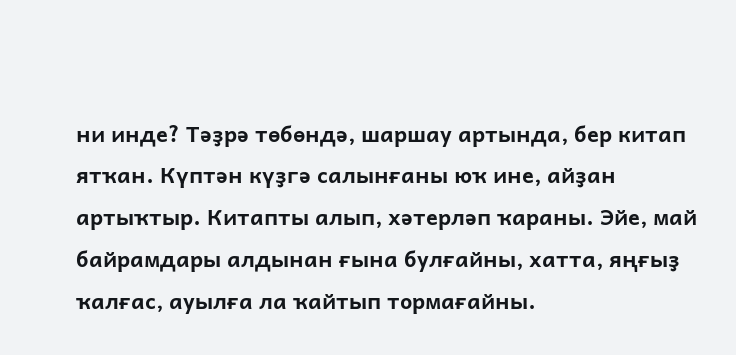ни инде? Тәҙрә төбөндә, шаршау артында, бер китап ятҡан. Күптән күҙгә салынғаны юҡ ине, айҙан артыҡтыр. Китапты алып, хәтерләп ҡараны. Эйе, май байрамдары алдынан ғына булғайны, хатта, яңғыҙ ҡалғас, ауылға ла ҡайтып тормағайны.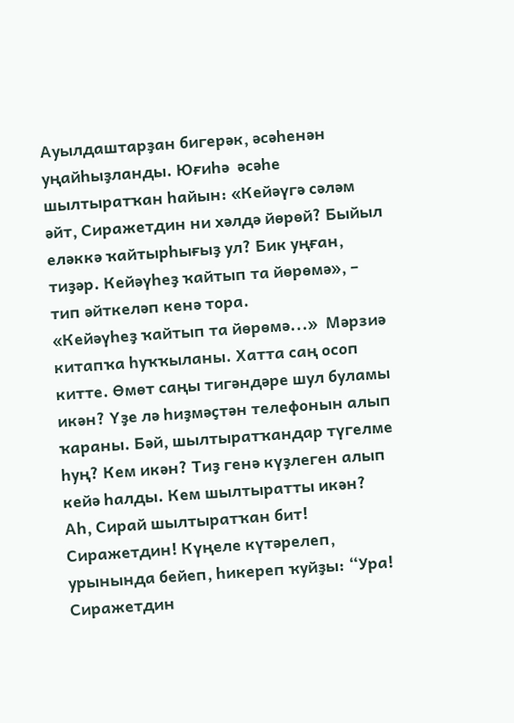Ауылдаштарҙан бигерәк, әсәһенән уңайһыҙланды. Юғиһә  әсәһе шылтыратҡан һайын: «Кейәүгә сәләм әйт, Сиражетдин ни хәлдә йөрөй? Быйыл еләккә ҡайтырһығыҙ ул? Бик уңған, тиҙәр. Кейәүһеҙ ҡайтып та йөрөмә», – тип әйткеләп кенә тора.
«Кейәүһеҙ ҡайтып та йөрөмә...»  Мәрзиә китапҡа һуҡҡыланы. Хатта саң осоп китте. Өмөт саңы тигәндәре шул буламы икән? Үҙе лә һиҙмәҫтән телефонын алып ҡараны. Бәй, шылтыратҡандар түгелме һуң? Кем икән? Тиҙ генә күҙлеген алып кейә һалды. Кем шылтыратты икән?
Аһ, Сирай шылтыратҡан бит! Сиражетдин! Күңеле күтәрелеп, урынында бейеп, һикереп ҡуйҙы: “Ура! Сиражетдин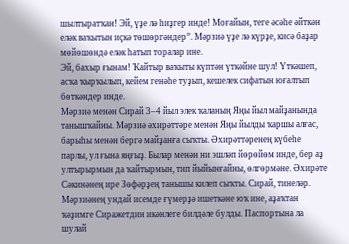шылтыратҡан! Эй, үҙе лә һиҙгер инде! Моғайын, теге әсәһе әйткән еләк ваҡытын иҫкә төшөргәндер”. Мәрзиә үҙе лә күрҙе, кисә баҙар мөйөшөндә еләк һатып торалар ине.
Эй, бахыр ғынам! Ҡайтыр ваҡыты күптән үткәйне шул! Үткәшеп, асҡа ҡырҡылып, кейем генәһе туҙып, кешелек сифатын юғалтып бөткәндер инде.
Мәрзиә менән Сирай 3–4 йыл элек ҡаланың Яңы йыл майҙанында танышҡайны. Мәрзиә әхирәттәре менән Яңы йылды ҡаршы алғас, барыһы менән бергә майҙанға сыҡты. Әхирәттәренең күбеһе парлы, ул ғына яңғыҙ. Былар менән ни эшләп йөрөйөм инде, бер аҙ ултырырмын да ҡайтырмын, тип йыйынғайны, өлгөрмәне. Әхирәте Сәкинәнең ире Зөфәрҙең танышы килеп сыҡты. Сирай, тинеләр. Мәрзиәнең ундай исемде ғүмерҙә ишеткәне юҡ ине, аҙаҡтан ҡәҙимге Сиражетдин икәнлеге билдәле булды. Паспортына ла шулай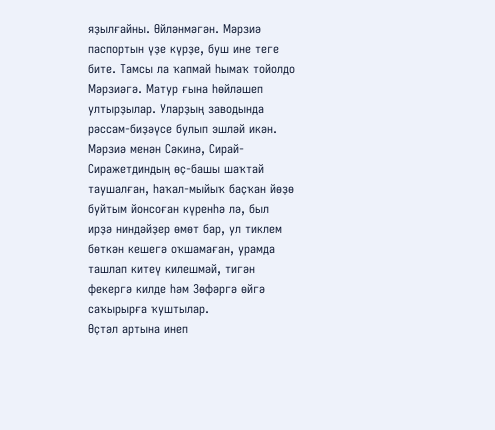яҙылғайны. Өйләнмәгән. Мәрзиә паспортын үҙе күрҙе, буш ине теге бите. Тамсы ла ҡапмай һымаҡ тойолдо Мәрзиәгә. Матур ғына һөйләшеп ултырҙылар. Уларҙың заводында рәссам-биҙәүсе булып эшләй икән. Мәрзиә менән Сәкинә, Сирай-Сиражетдиндың өҫ-башы шаҡтай таушалған, һаҡал-мыйыҡ баҫҡан йөҙө буйтым йонсоған күренһә лә, был ирҙә ниндәйҙер өмөт бар, ул тиклем бөткән кешегә оҡшамаған, урамда ташлап китеү килешмәй, тигән фекергә килде һәм Зөфәргә өйгә саҡырырға ҡуштылар.
Өҫтәл артына инеп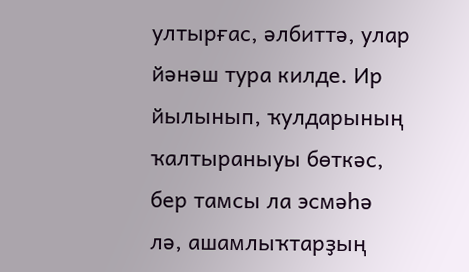ултырғас, әлбиттә, улар йәнәш тура килде. Ир йылынып, ҡулдарының ҡалтыраныуы бөткәс, бер тамсы ла эсмәһә лә, ашамлыҡтарҙың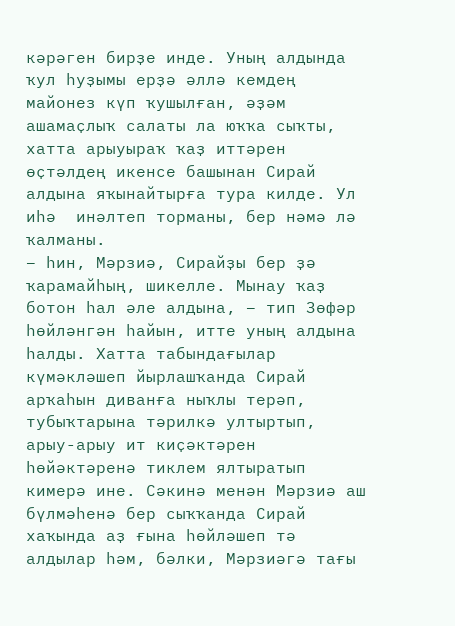кәрәген бирҙе инде. Уның алдында ҡул һуҙымы ерҙә әллә кемдең майонез күп ҡушылған, әҙәм ашамаҫлыҡ салаты ла юҡҡа сыҡты, хатта арыуыраҡ ҡаҙ иттәрен өҫтәлдең икенсе башынан Сирай алдына яҡынайтырға тура килде. Ул иһә  инәлтеп торманы, бер нәмә лә ҡалманы.
– һин, Мәрзиә, Сирайҙы бер ҙә ҡарамайһың, шикелле. Мынау ҡаҙ ботон һал әле алдына, – тип Зөфәр һөйләнгән һайын, итте уның алдына һалды. Хатта табындағылар күмәкләшеп йырлашҡанда Сирай арҡаһын диванға ныҡлы терәп, тубыҡтарына тәрилкә ултыртып, арыу-арыу ит киҫәктәрен һөйәктәренә тиклем ялтыратып кимерә ине. Сәкинә менән Мәрзиә аш бүлмәһенә бер сыҡҡанда Сирай хаҡында аҙ ғына һөйләшеп тә алдылар һәм, бәлки, Мәрзиәгә тағы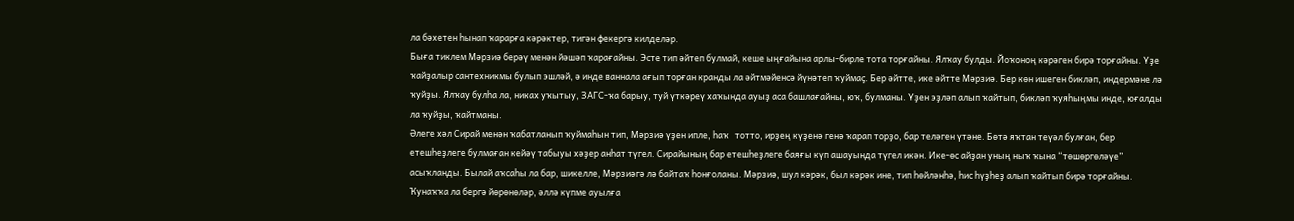ла бәхетен һынап ҡарарға кәрәктер, тигән фекергә килделәр.
Быға тиклем Мәрзиә берәү менән йәшәп ҡарағайны. Эсте тип әйтеп булмай, кеше ыңғайына арлы-бирле тота торғайны. Ялҡау булды. Йоҡоноң кәрәген бирә торғайны. Үҙе ҡайҙалыр сантехникмы булып эшләй, ә инде ваннала ағып торған кранды ла әйтмәйенсә йүнәтеп ҡуймаҫ. Бер әйтте, ике әйтте Мәрзиә. Бер көн ишеген бикләп, индермәне лә ҡуйҙы. Ялҡау булһа ла, никах уҡытыу, ЗАГС-ҡа барыу, туй үткәреү хаҡында ауыҙ аса башлағайны, юҡ, булманы. Үҙен эҙләп алып ҡайтып, бикләп ҡуяһыңмы инде, юғалды ла ҡуйҙы, ҡайтманы.
Әлеге хәл Сирай менән ҡабатланып ҡуймаһын тип, Мәрзиә үҙен ипле, һаҡ   тотто, ирҙең күҙенә генә ҡарап торҙо, бар теләген үтәне. Бөтә яҡтан теүәл булған, бер етешһеҙлеге булмаған кейәү табыуы хәҙер анһат түгел. Сирайының бар етешһеҙлеге баяғы күп ашауында түгел икән. Ике-өс айҙан уның ныҡ ҡына “төшөргөләүе” асыҡланды. Былай аҡсаһы ла бар, шикелле, Мәрзиәгә лә байтаҡ һонғоланы. Мәрзиә, шул кәрәк, был кәрәк ине, тип һөйләнһә, һис һүҙһеҙ алып ҡайтып бирә торғайны. Ҡунаҡҡа ла бергә йөрөнөләр, әллә күпме ауылға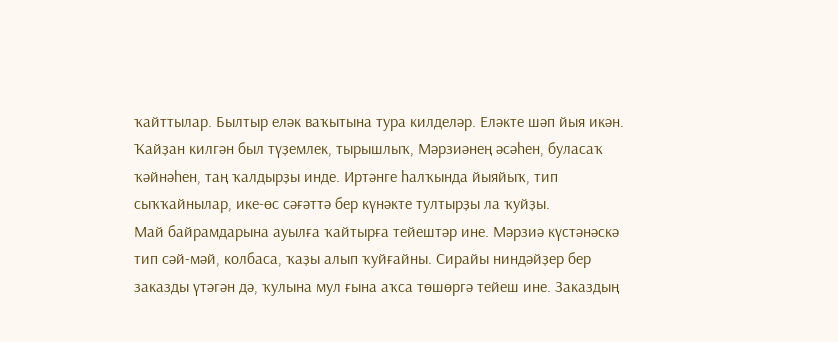ҡайттылар. Былтыр еләк ваҡытына тура килделәр. Еләкте шәп йыя икән. Ҡайҙан килгән был түҙемлек, тырышлыҡ, Мәрзиәнең әсәһен, буласаҡ ҡәйнәһен, таң ҡалдырҙы инде. Иртәнге һалҡында йыяйыҡ, тип сыҡҡайнылар, ике-өс сәғәттә бер күнәкте тултырҙы ла ҡуйҙы.
Май байрамдарына ауылға ҡайтырға тейештәр ине. Мәрзиә күстәнәскә тип сәй-мәй, колбаса, ҡаҙы алып ҡуйғайны. Сирайы ниндәйҙер бер заказды үтәгән дә, ҡулына мул ғына аҡса төшөргә тейеш ине. Заказдың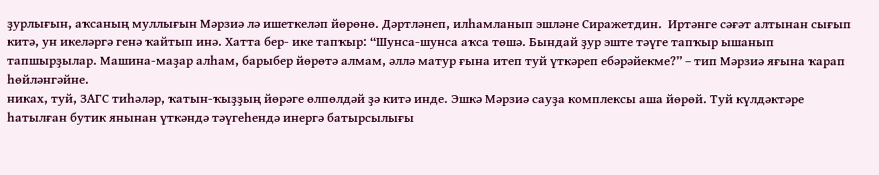ҙурлығын, аҡсаның муллығын Мәрзиә лә ишеткеләп йөрөнө. Дәртләнеп, илһамланып эшләне Сиражетдин.  Иртәнге сәғәт алтынан сығып китә, ун икеләргә генә ҡайтып инә. Хатта бер- ике тапҡыр: “Шунса-шунса аҡса төшә. Бындай ҙур эште тәүге тапҡыр ышанып тапшырҙылар. Машина-маҙар алһам, барыбер йөрөтә алмам, әллә матур ғына итеп туй үткәреп ебәрәйекме?” – тип Мәрзиә яғына ҡарап һөйләнгәйне.
никах, туй, ЗАГС тиһәләр, ҡатын-ҡыҙҙың йөрәге өлпөлдәй ҙә китә инде. Эшкә Мәрзиә сауҙа комплексы аша йөрөй. Туй күлдәктәре һатылған бутик янынан үткәндә тәүгеһендә инергә батырсылығы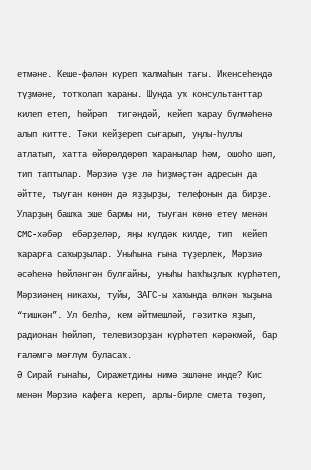етмәне. Кеше-фәлән күреп ҡалмаһын тағы. Икенсеһендә түҙмәне, тотҡолап ҡараны. Шунда уҡ консультанттар килеп етеп, һөйрәп  тигәндәй, кейеп ҡарау бүлмәһенә алып китте. Тәки кейҙереп сығарып, уңлы-һуллы атлатып, хатта өйөрөлдөрөп ҡаранылар һәм, ошоһо шәп, тип таптылар. Мәрзиә үҙе лә һиҙмәҫтән адресын да әйтте, тыуған көнөн дә яҙҙырҙы, телефонын да бирҙе.  Уларҙың башҡа эше бармы ни, тыуған көнө етеү менән CMC-хәбәр  ебәрҙеләр, яңы күлдәк килде, тип  кейеп ҡарарға саҡырҙылар. Уныһына ғына түҙерлек, Мәрзиә әсәһенә һөйләнгән булғайны, уныһы һаҡһыҙлыҡ күрһәтеп, Мәрзиәнең никахы, туйы, ЗАГС-ы хаҡында өлкән ҡыҙына “тишкән”. Ул белһә, кем әйтмешләй, гәзиткә яҙып, радионан һөйләп, телевизорҙан күрһәтеп кәрәкмәй, бар ғаләмгә мәғлүм буласаҡ.
Ә Сирай ғынаһы, Сиражетдины нимә эшләне инде? Кис менән Мәрзиә кафеға кереп, арлы-бирле смета төҙөп,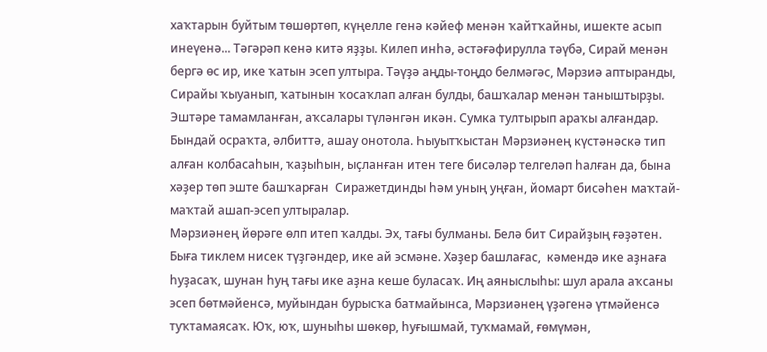хаҡтарын буйтым төшөртөп, күңелле генә кәйеф менән ҡайтҡайны, ишекте асып инеүенә... Тәгәрәп кенә китә яҙҙы. Килеп инһә, әстәғәфирулла тәүбә, Сирай менән бергә өс ир, ике ҡатын эсеп ултыра. Тәүҙә аңды-тоңдо белмәгәс, Мәрзиә аптыранды, Сирайы ҡыуанып, ҡатынын ҡосаҡлап алған булды, башҡалар менән таныштырҙы. Эштәре тамамланған, аҡсалары түләнгән икән. Сумка тултырып араҡы алғандар. Бындай осраҡта, әлбиттә, ашау онотола. Һыуытҡыстан Мәрзиәнең күстәнәскә тип алған колбасаһын, ҡаҙыһын, ыҫланған итен теге бисәләр телгеләп һалған да, бына хәҙер төп эште башҡарған  Сиражетдинды һәм уның уңған, йомарт бисәһен маҡтай-маҡтай ашап-эсеп ултыралар.
Мәрзиәнең йөрәге өлп итеп ҡалды. Эх, тағы булманы. Белә бит Сирайҙың ғәҙәтен. Быға тиклем нисек түҙгәндер, ике ай эсмәне. Хәҙер башлағас,  кәмендә ике аҙнаға һуҙасаҡ, шунан һуң тағы ике аҙна кеше буласаҡ. Иң аяныслыһы: шул арала аҡсаны эсеп бөтмәйенсә, муйындан бурысҡа батмайынса, Мәрзиәнең үҙәгенә үтмәйенсә туҡтамаясаҡ. Юҡ, юҡ, шуныһы шөкөр, һуғышмай, туҡмамай, ғөмүмән,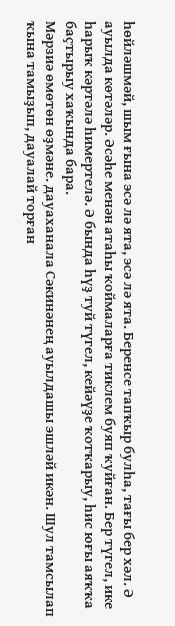һөйләшмәй, шым ғына эсә лә ята, эсә лә ята. Беренсе тапҡыр булһа, тағы бер хәл. Ә ауылда көтәләр. Әсәһе менән атаһы ҡоймаларға тиклем буяп ҡуйған. Бер түгел, ике һарыҡ кәртәлә һимертелә. Ә бында һүҙ туй түгел, кейәүҙе ҡотҡарыу, һис юғы аяҡҡа баҫтырыу хаҡында бара.
Мәрзиә өмөтөн өҙмәне. дауаханала Сәкинәнең ауылдашы эшләй икән. Шул тамсылап ҡына тамыҙып, дауалай торған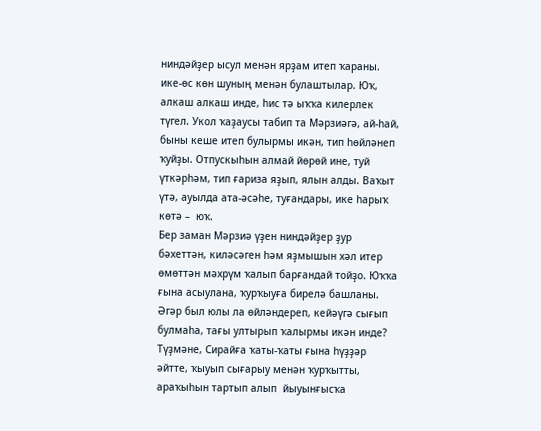ниндәйҙер ысул менән ярҙам итеп ҡараны. ике-өс көн шуның менән булаштылар. Юҡ, алкаш алкаш инде, һис тә ыҡҡа килерлек түгел. Укол ҡаҙаусы табип та Мәрзиәгә, ай-һай, быны кеше итеп булырмы икән, тип һөйләнеп ҡуйҙы. Отпускыһын алмай йөрөй ине, туй үткәрһәм, тип ғариза яҙып, ялын алды. Ваҡыт үтә, ауылда ата-әсәһе, туғандары, ике һарыҡ көтә –  юҡ.
Бер заман Мәрзиә үҙен ниндәйҙер ҙур бәхеттән, киләсәген һәм яҙмышын хәл итер өмөттән мәхрүм ҡалып барғандай тойҙо. Юҡҡа ғына асыулана, ҡурҡыуға бирелә башланы. Әгәр был юлы ла өйләндереп, кейәүгә сығып булмаһа, тағы ултырып ҡалырмы икән инде? Түҙмәне, Сирайға ҡаты-ҡаты ғына һүҙҙәр әйтте, ҡыуып сығарыу менән ҡурҡытты, араҡыһын тартып алып  йыуынғысҡа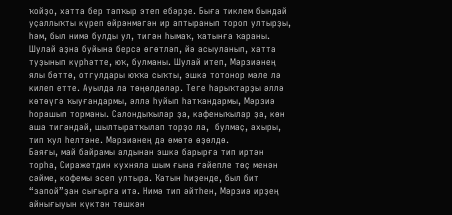ҡойҙо, хатта бер тапҡыр этеп ебәрҙе. Быға тиклем бындай уҫаллыҡты күреп өйрәнмәгән ир аптыранып тороп ултырҙы, һәм, был нимә булды ул, тигән һымаҡ, ҡатынға ҡараны. Шулай аҙна буйына берсә өгөтләп, йә асыуланып, хатта туҙынып күрһәтте, юҡ, булманы. Шулай итеп, Мәрзиәнең ялы бөттө, отгулдары юҡҡа сыҡты, эшкә тотонор мәле лә килеп етте. Ауылда ла төңөлдөләр. Теге һарыҡтарҙы әллә көтөүгә ҡыуғандармы, әллә һуйып һатҡандармы, Мәрзиә һорашып торманы. Салондыҡылар ҙа, кафеныҡылар ҙа, көн аша тигәндәй, шылтыратҡылап торҙо ла,  булмаҫ, ахыры, тип ҡул һелтәне. Мәрзиәнең дә өмөтө өҙөлдө.
Баяғы, май байрамы алдынан эшкә барырға тип иртән торһа, Сиражетдин кухняла шым ғына ғәйепле төҫ менән сәйме, кофемы эсеп ултыра. Ҡатын һиҙенде, был бит “запой”ҙан сығырға итә. Нимә тип әйтһен, Мәрзиә ирҙең айнығыуын күктән төшкән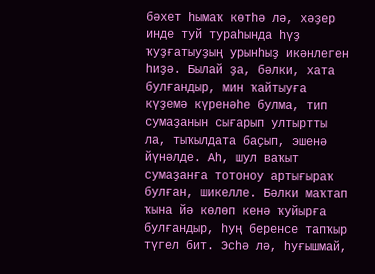бәхет һымаҡ көтһә лә, хәҙер инде туй тураһында һүҙ ҡуҙғатыуҙың урынһыҙ икәнлеген һиҙә. Былай ҙа, бәлки, хата булғандыр, мин ҡайтыуға күҙемә күренәһе булма, тип сумаҙанын сығарып ултыртты ла, тыҡылдата баҫып, эшенә йүнәлде. Аһ, шул ваҡыт сумаҙанға тотоноу артығыраҡ булған, шикелле. Бәлки маҡтап ҡына йә көлөп кенә ҡуйырға булғандыр, һуң беренсе тапҡыр түгел бит. Эсһә лә, һуғышмай,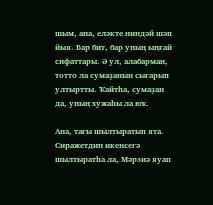шым, ана, еләкте ниндәй шәп йыя. Бар бит, бар уның ыңғай сифаттары. Ә ул, алабарман, тотто ла сумаҙанын сығарып ултыртты. Ҡайтһа, сумаҙан да, уның хужаһы ла юҡ.

Ана, тағы шылтыратып ята. Сиражетдин икенсегә шылтыратһа ла, Мәрзиә яуап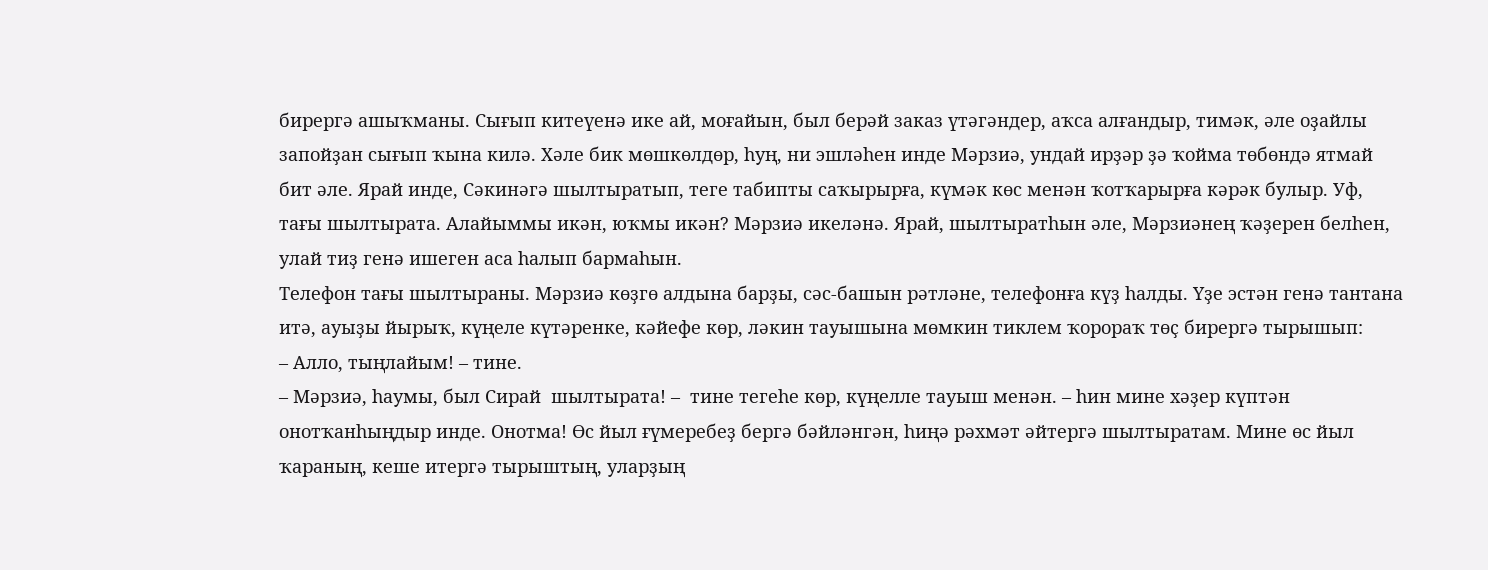бирергә ашыҡманы. Сығып китеүенә ике ай, моғайын, был берәй заказ үтәгәндер, аҡса алғандыр, тимәк, әле оҙайлы запойҙан сығып ҡына килә. Хәле бик мөшкөлдөр, һуң, ни эшләһен инде Мәрзиә, ундай ирҙәр ҙә ҡойма төбөндә ятмай бит әле. Ярай инде, Сәкинәгә шылтыратып, теге табипты саҡырырға, күмәк көс менән ҡотҡарырға кәрәк булыр. Уф, тағы шылтырата. Алайыммы икән, юҡмы икән? Мәрзиә икеләнә. Ярай, шылтыратһын әле, Мәрзиәнең ҡәҙерен белһен, улай тиҙ генә ишеген аса һалып бармаһын.
Телефон тағы шылтыраны. Мәрзиә көҙгө алдына барҙы, сәс-башын рәтләне, телефонға күҙ һалды. Үҙе эстән генә тантана итә, ауыҙы йырыҡ, күңеле күтәренке, кәйефе көр, ләкин тауышына мөмкин тиклем ҡорораҡ төҫ бирергә тырышып:
– Алло, тыңлайым! – тине.
– Мәрзиә, һаумы, был Сирай  шылтырата! –  тине тегеһе көр, күңелле тауыш менән. – һин мине хәҙер күптән онотҡанһыңдыр инде. Онотма! Өс йыл ғүмеребеҙ бергә бәйләнгән, һиңә рәхмәт әйтергә шылтыратам. Мине өс йыл ҡараның, кеше итергә тырыштың, уларҙың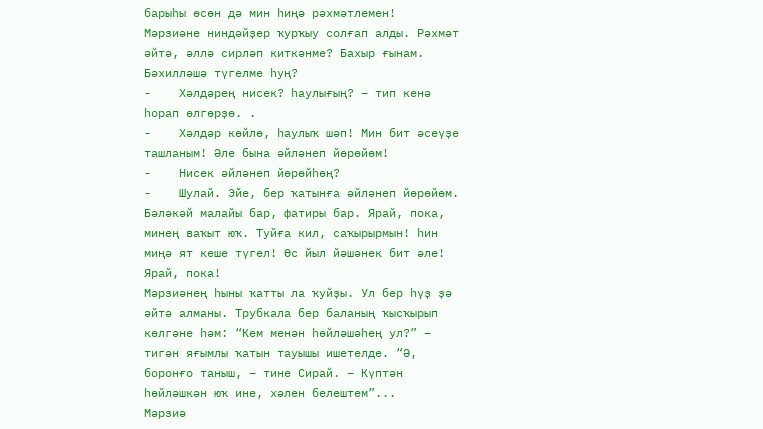барыһы өсөн дә мин һиңә рәхмәтлемен!
Мәрзиәне ниндәйҙер ҡурҡыу солғап алды. Рәхмәт әйтә, әллә сирләп киткәнме? Бахыр ғынам. Бәхилләшә түгелме һуң?
-    Хәлдәрең нисек? һаулығың? – тип кенә һорап өлгөрҙө. .
-    Хәлдәр көйлө, һаулыҡ шәп! Мин бит әсеүҙе ташланым! Әле бына әйләнеп йөрөйөм!
-    Нисек әйләнеп йөрөйһөң?
-    Шулай. Эйе, бер ҡатынға әйләнеп йөрөйөм. Бәләкәй малайы бар, фатиры бар. Ярай, пока, минең ваҡыт юҡ. Туйға кил, саҡырырмын! һин миңә ят кеше түгел! Өс йыл йәшәнек бит әле! Ярай, пока!
Мәрзиәнең һыны ҡатты ла ҡуйҙы. Ул бер һүҙ ҙә әйтә алманы. Трубкала бер баланың ҡысҡырып көлгәне һәм: “Кем менән һөйләшәһең ул?” – тигән яғымлы ҡатын тауышы ишетелде. “Ә, боронғо таныш, – тине Сирай. – Күптән һөйләшкән юҡ ине, хәлен белештем”...
Мәрзиә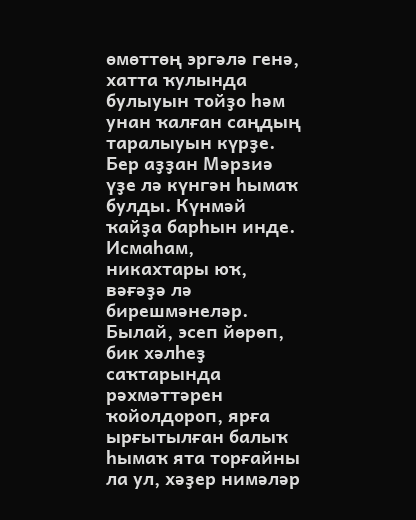өмөттөң эргәлә генә, хатта ҡулында булыуын тойҙо һәм унан ҡалған саңдың таралыуын күрҙе.
Бер аҙҙан Мәрзиә үҙе лә күнгән һымаҡ булды. Күнмәй ҡайҙа барһын инде. Исмаһам, никахтары юҡ, вәғәҙә лә бирешмәнеләр. Былай, эсеп йөрөп, бик хәлһеҙ саҡтарында рәхмәттәрен ҡойолдороп, ярға ырғытылған балыҡ һымаҡ ята торғайны ла ул, хәҙер нимәләр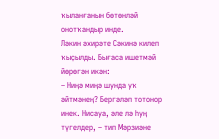ҡыланғанын бөтөнләй онотҡандыр инде.
Ләкин әхирәте Сәкинә килеп ҡыҫылды. Бығаса ишетмәй йөрөгән икән:
– Ниңә миңә шунда уҡ әйтмәнең? Бергәләп тотонор инек. Нисауа, әле лә һуң түгелдер, – тип Мәрзиәне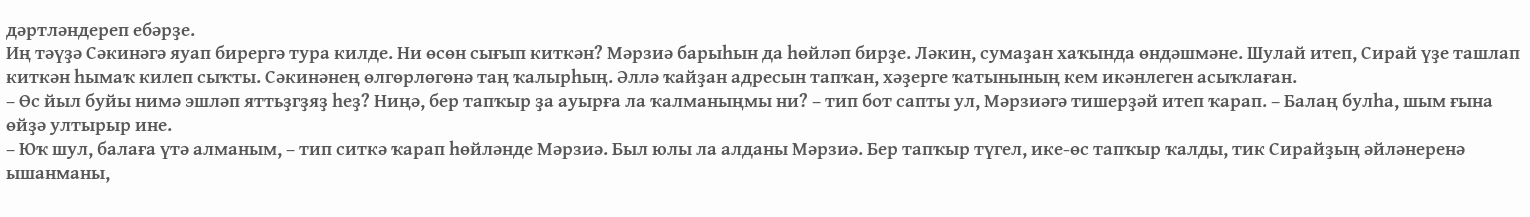дәртләндереп ебәрҙе.
Иң тәүҙә Сәкинәгә яуап бирергә тура килде. Ни өсөн сығып киткән? Мәрзиә барыһын да һөйләп бирҙе. Ләкин, сумаҙан хаҡында өндәшмәне. Шулай итеп, Сирай үҙе ташлап киткән һымаҡ килеп сыҡты. Сәкинәнең өлгөрлөгөнә таң ҡалырһың. Әллә ҡайҙан адресын тапҡан, хәҙерге ҡатынының кем икәнлеген асыҡлаған.
– Өс йыл буйы нимә эшләп яттьҙгҙяҙ һеҙ? Ниңә, бер тапҡыр ҙа ауырға ла ҡалманыңмы ни? – тип бот сапты ул, Мәрзиәгә тишерҙәй итеп ҡарап. – Балаң булһа, шым ғына өйҙә ултырыр ине.
– Юҡ шул, балаға үтә алманым, – тип ситкә ҡарап һөйләнде Мәрзиә. Был юлы ла алданы Мәрзиә. Бер тапҡыр түгел, ике-өс тапҡыр ҡалды, тик Сирайҙың әйләнеренә ышанманы,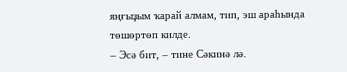яңғыҙым ҡарай алмам, тип, эш араһында төшөртөп килде.
– Эсә бит, – тине Сәкинә лә.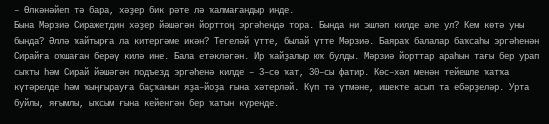– Өлкәнәйеп тә бара, хәҙер бик рәте лә ҡалмағандыр инде.
Бына Мәрзиә Сиражетдин хәҙер йәшәгән йорттоң эргәһендә тора. Бында ни эшләп килде әле ул? Кем көтә уны бында? Әллә ҡайтырға ла китергәме икән? Тегеләй үтте, былай үтте Мәрзиә. Баяраҡ балалар баҡсаһы эргәһенән Сирайға оҡшаған берәү килә ине. Бала етәкләгән. Ир ҡайҙалыр юҡ булды. Мәрзиә йорттар араһын тағы бер урап сыҡты һәм Сирай йәшәгән подъезд эргәһенә килде – 3–сө ҡат, 30–сы фатир. Көс–хәл менән тейешле ҡатҡа күтәрелде һәм ҡыңғырауға баҫҡанын яҙа–йоҙа ғына хәтерләй. Күп тә үтмәне, ишекте асып та ебәрҙеләр. Урта буйлы, яғымлы, ыҡсым ғына кейенгән бер ҡатын күренде.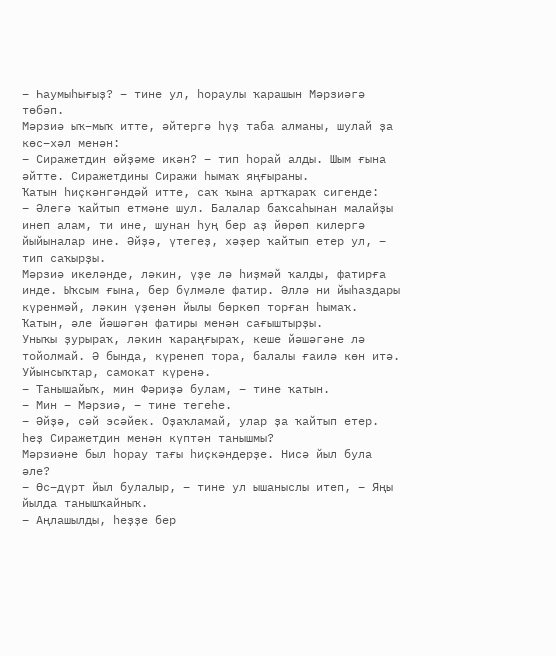– Һаумыһығыҙ? – тине ул, һораулы ҡарашын Мәрзиәгә төбәп.
Мәрзиә ыҡ–мыҡ итте, әйтергә һүҙ таба алманы, шулай ҙа көс–хәл менән:
– Сиражетдин өйҙәме икән? – тип һорай алды. Шым ғына әйтте. Сиражетдины Сиражи һымаҡ яңғыраны.
Ҡатын һиҫкәнгәндәй итте, саҡ ҡына артҡараҡ сигенде:
– Әлегә ҡайтып етмәне шул. Балалар баҡсаһынан малайҙы инеп алам, ти ине, шунан һуң бер аҙ йөрөп килергә йыйыналар ине. Әйҙә, үтегеҙ, хәҙер ҡайтып етер ул, – тип саҡырҙы.
Мәрзиә икеләнде, ләкин, үҙе лә һиҙмәй ҡалды, фатирға инде. Ыҡсым ғына, бер бүлмәле фатир. Әллә ни йыһаздары күренмәй, ләкин үҙенән йылы бөркөп торған һымаҡ. Ҡатын, әле йәшәгән фатиры менән сағыштырҙы.
Уныҡы ҙурыраҡ, ләкин ҡараңғыраҡ, кеше йәшәгәне лә тойолмай. Ә бында, күренеп тора, балалы ғаилә көн итә. Уйынсыҡтар, самокат күренә.
– Танышайыҡ, мин Фәриҙә булам, – тине ҡатын.
– Мин – Мәрзиә, – тине тегеһе.
– Әйҙә, сәй эсәйек. Оҙаҡламай, улар ҙа ҡайтып етер. һеҙ Сиражетдин менән күптән танышмы?
Мәрзиәне был һорау тағы һиҫкәндерҙе. Нисә йыл була әле?
– Өс–дүрт йыл булалыр, – тине ул ышаныслы итеп, – Яңы йылда танышҡайныҡ.
– Аңлашылды, һеҙҙе бер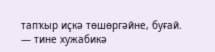тапҡыр иҫкә төшөргәйне, буғай. — тине хужабикә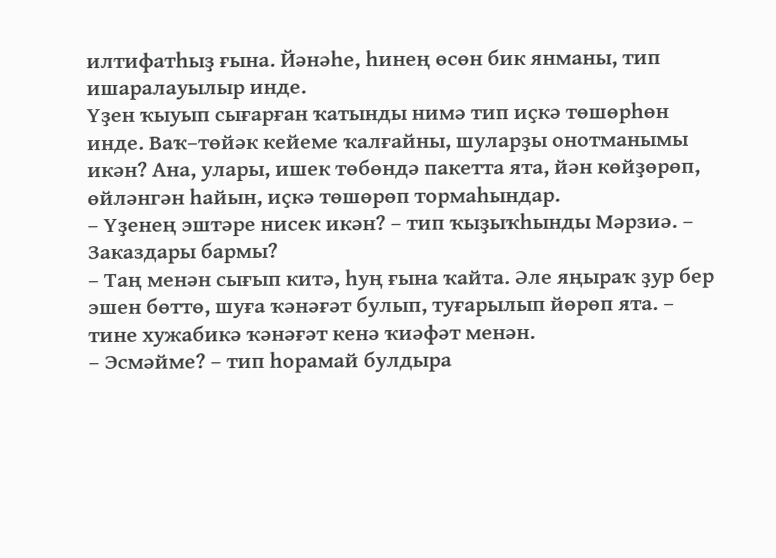илтифатһыҙ ғына. Йәнәһе, һинең өсөн бик янманы, тип ишаралауылыр инде.
Үҙен ҡыуып сығарған ҡатынды нимә тип иҫкә төшөрһөн инде. Ваҡ–төйәк кейеме ҡалғайны, шуларҙы онотманымы икән? Ана, улары, ишек төбөндә пакетта ята, йән көйҙөрөп, өйләнгән һайын, иҫкә төшөрөп тормаһындар.
– Үҙенең эштәре нисек икән? – тип ҡыҙыҡһынды Мәрзиә. – Заказдары бармы?
– Таң менән сығып китә, һуң ғына ҡайта. Әле яңыраҡ ҙур бер эшен бөттө, шуға ҡәнәғәт булып, туғарылып йөрөп ята. – тине хужабикә ҡәнәғәт кенә ҡиәфәт менән.
– Эсмәйме? – тип һорамай булдыра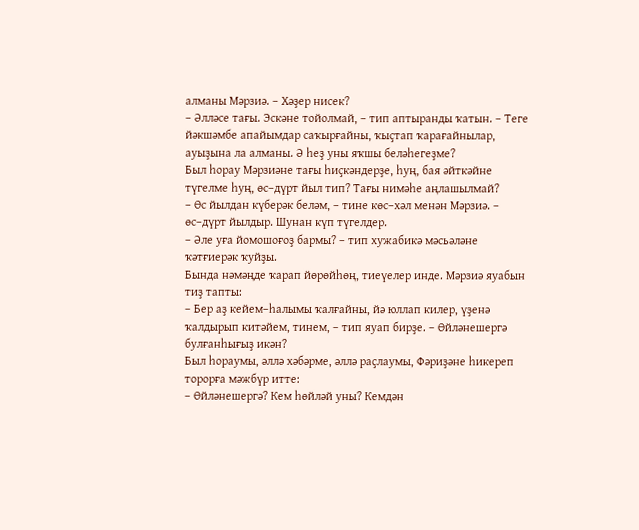алманы Мәрзиә. – Хәҙер нисек?
– Әлләсе тағы. Эскәне тойолмай, – тип аптыранды ҡатын. – Теге йәкшәмбе апайымдар саҡырғайны, ҡыҫтап ҡарағайнылар, ауыҙына ла алманы. Ә һеҙ уны яҡшы беләһегеҙме?
Был һорау Мәрзиәне тағы һиҫкәндерҙе, һуң, бая әйткәйне түгелме һуң, өс–дүрт йыл тип? Тағы нимәһе аңлашылмай?
– Өс йылдан күберәк беләм, – тине көс–хәл менән Мәрзиә. – өс–дүрт йылдыр. Шунан күп түгелдер.
– Әле уға йомошоғоҙ бармы? – тип хужабикә мәсьәләне ҡәтғиерәк ҡуйҙы.
Бында нәмәңде ҡарап йөрөйһөң, тиеүелер инде. Мәрзиә яуабын тиҙ тапты:
– Бер аҙ кейем–һалымы ҡалғайны, йә юллап килер, үҙенә ҡалдырып китәйем, тинем, – тип яуап бирҙе. – Өйләнешергә булғанһығыҙ икән?
Был һораумы, әллә хәбәрме, әллә раҫлаумы, Фәриҙәне һикереп торорға мәжбүр итте:
– Өйләнешергә? Кем һөйләй уны? Кемдән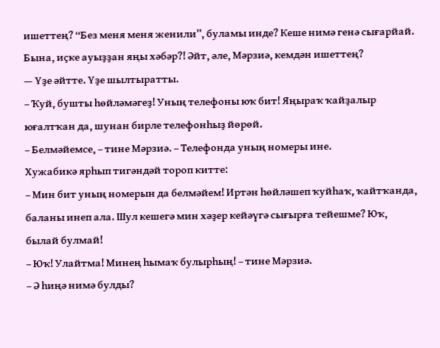ишеттең? “Без меня меня женили”, буламы инде? Кеше нимә генә сығарйай. Бына, иҫке ауыҙҙан яңы хәбәр?! Әйт, әле, Мәрзиә, кемдән ишеттең?
— Үҙе әйтте. Үҙе шылтыратты.
– Ҡуй, бушты һөйләмәгеҙ! Уның телефоны юҡ бит! Яңыраҡ ҡайҙалыр юғалтҡан да, шунан бирле телефонһыҙ йөрөй.
– Белмәйемсе, – тине Мәрзиә. – Телефонда уның номеры ине.
Хужабикә ярһып тигәндәй тороп китте:
– Мин бит уның номерын да белмәйем! Иртән һөйләшеп ҡуйһаҡ, ҡайтҡанда, баланы инеп ала. Шул кешегә мин хәҙер кейәүгә сығырға тейешме? Юҡ, былай булмай!
– Юҡ! Улайтма! Минең һымаҡ булырһың! – тине Мәрзиә.
– Ә һиңә нимә булды?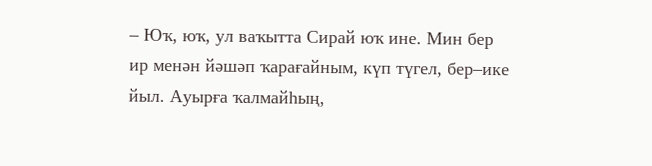– Юҡ, юҡ, ул ваҡытта Сирай юҡ ине. Мин бер ир менән йәшәп ҡарағайным, күп түгел, бер–ике йыл. Ауырға ҡалмайһың,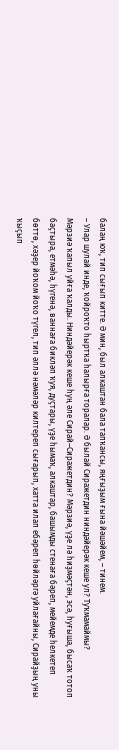балаң юҡ, тип сығып китте. Ә мин, был алкаштан бала тапҡансы, яңғыҙым ғына йәшәйем, – тинем.
– Улар шулай инде, ҡойроҡто һыртҡа һалырға торалар. Ә былай Сиражетдин ниндәйерәк кеше ул? Туҡмамаймы?
Мәрзиә ҡапыл уйға ҡалды. Ниндәйерәк кеше һуң әле Сирай–Сиражетдин? Мәрзиә, үҙе лә һиҙмәҫтән, эсә, һуғыша, бысаҡ тотоп баҫтыра, етмәһә, һүгенә, ваннаға бикләп ҡуя, дуҫтары, үҙе һымаҡ, алкаштар, башымды стенаға бәреп, мейемде һелкетеп бөттө, хәҙер йоҡом йоҡо түгел, тип әллә нәмәләр килтереп сығарып, хатта илап ебәреп һөйләргә уйлағайны, Сирайҙың уны ҡыҫып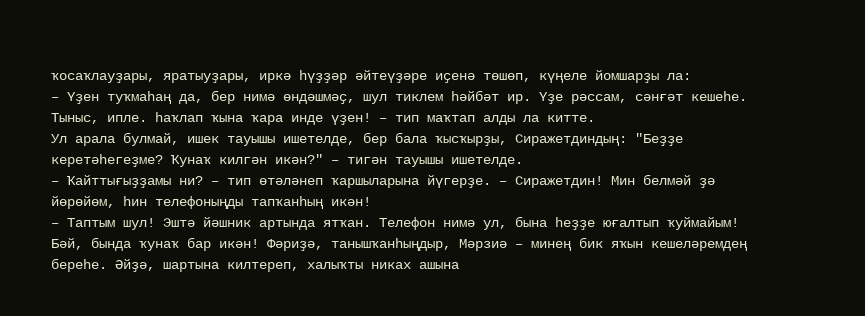ҡосаҡлауҙары, яратыуҙары, иркә һүҙҙәр әйтеүҙәре иҫенә төшөп, күңеле йомшарҙы ла:
– Үҙен туҡмаһаң да, бер нимә өндәшмәҫ, шул тиклем һәйбәт ир. Үҙе рәссам, сәнғәт кешеһе. Тыныс, ипле. һаҡлап ҡына ҡара инде үҙен! – тип маҡтап алды ла китте.
Ул арала булмай, ишек тауышы ишетелде, бер бала ҡысҡырҙы, Сиражетдиндың: "Беҙҙе керетәһегеҙме? Ҡунаҡ килгән икән?" – тигән тауышы ишетелде.
– Ҡайттығыҙҙамы ни? – тип өтәләнеп ҡаршыларына йүгерҙе. – Сиражетдин! Мин белмәй ҙә йөрөйөм, һин телефоныңды тапҡанһың икән!
– Таптым шул! Эштә йәшник артында ятҡан. Телефон нимә ул, бына һеҙҙе юғалтып ҡуймайым! Бәй, бында ҡунаҡ бар икән! Фәриҙә, танышҡанһыңдыр, Мәрзиә – минең бик яҡын кешеләремдең береһе. Әйҙә, шартына килтереп, халыҡты никах ашына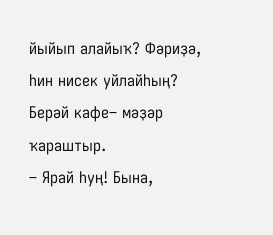йыйып алайыҡ? Фәриҙә, һин нисек уйлайһың? Берәй кафе– мәҙәр ҡараштыр.
– Ярай һуң! Бына,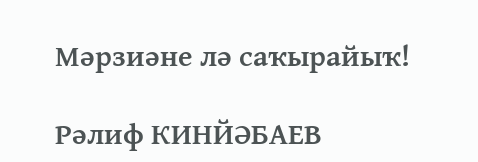Мәрзиәне лә саҡырайыҡ!

Рәлиф КИНЙӘБАЕВ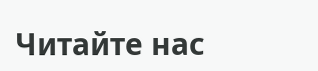Читайте нас